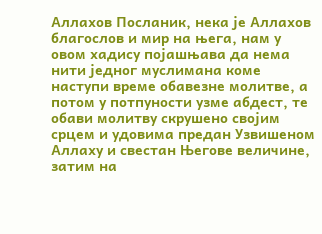Аллахов Посланик, нека је Аллахов благослов и мир на њега, нам у овом хадису појашњава да нема нити једног муслимана коме наступи време обавезне молитве, а потом у потпуности узме абдест, те обави молитву скрушено својим срцем и удовима предан Узвишеном Аллаху и свестан Његове величине, затим на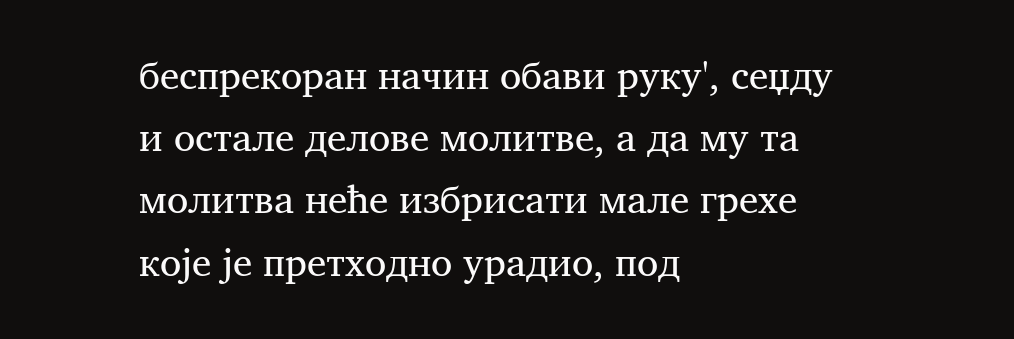беспрекоран начин обави руку', сеџду и остале делове молитве, а да му та молитва неће избрисати мале грехе које је претходно урадио, под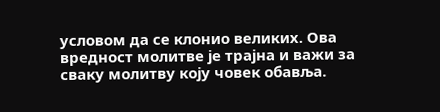условом да се клонио великих. Ова вредност молитве је трајна и важи за сваку молитву коју човек обавља.